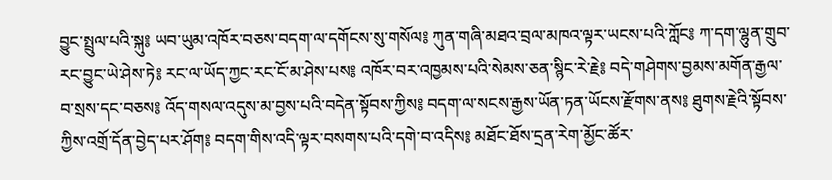བྱུང་སྤྲུལ་པའི་སྐུ༔ ཡབ་ཡུམ་འཁོར་བཅས་བདག་ལ་དགོངས་སུ་གསོལ༔ ཀུན་གཞི་མཐའ་བྲལ་མཁའ་ལྟར་ཡངས་པའི་ཀློང༔ ཀ་དག་ལྷུན་གྲུབ་རང་བྱུང་ཡེ་ཤེས་ཏེ༔ རང་ལ་ཡོད་ཀྱང་རང་ངོ་མ་ཤེས་པས༔ འཁོར་བར་འཁྱམས་པའི་སེམས་ཅན་སྙིང་རེ་རྗེ༔ བདེ་གཤེགས་བྱམས་མགོན་རྒྱལ་བ་སྲས་དང་བཅས༔ འོད་གསལ་འདུས་མ་བྱས་པའི་བདེན་སྟོབས་ཀྱིས༔ བདག་ལ་སངས་རྒྱས་ཡོན་ཏན་ཡོངས་རྫོགས་ནས༔ ཐུགས་རྗེའི་སྟོབས་ཀྱིས་འགྲོ་དོན་བྱེད་པར་ཤོག༔ བདག་གིས་འདི་ལྟར་བསགས་པའི་དགེ་བ་འདིས༔ མཐོང་ཐོས་དྲན་རེག་མྱོང་ཚོར་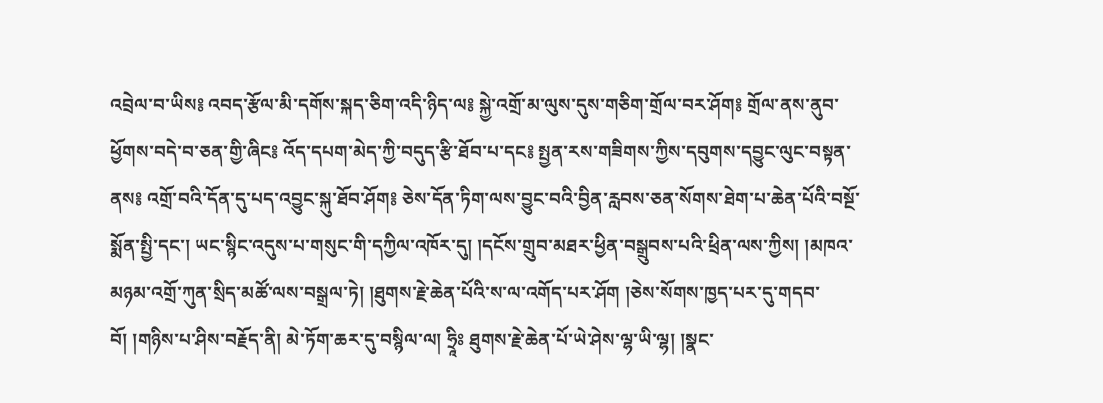འབྲེལ་བ་ཡིས༔ འབད་རྩོལ་མི་དགོས་སྐད་ཅིག་འདི་ཉིད་ལ༔ སྐྱེ་འགྲོ་མ་ལུས་དུས་གཅིག་གྲོལ་བར་ཤོག༔ གྲོལ་ནས་ནུབ་ཕྱོགས་བདེ་བ་ཅན་གྱི་ཞིང༔ འོད་དཔག་མེད་ཀྱི་བདུད་རྩི་ཐོབ་པ་དང༔ སྤྱན་རས་གཟིགས་ཀྱིས་དབུགས་དབྱུང་ལུང་བསྟན་ནས༔ འགྲོ་བའི་དོན་དུ་པད་འབྱུང་སྐུ་ཐོབ་ཤོག༔ ཅེས་དོན་ཏིག་ལས་བྱུང་བའི་བྱིན་རླབས་ཅན་སོགས་ཐེག་པ་ཆེན་པོའི་བསྔོ་སྨོན་སྤྱི་དང་། ཡང་སྙིང་འདུས་པ་གསུང་གི་དཀྱིལ་འཁོར་དུ། །དངོས་གྲུབ་མཐར་ཕྱིན་བསྒྲུབས་པའི་ཕྲིན་ལས་ཀྱིས། །མཁའ་མཉམ་འགྲོ་ཀུན་སྲིད་མཚོ་ལས་བསྒྲལ་ཏེ། །ཐུགས་རྗེ་ཆེན་པོའི་ས་ལ་འགོད་པར་ཤོག །ཅེས་སོགས་ཁྱད་པར་དུ་གདབ་བོ། །གཉིས་པ་ཤིས་བརྗོད་ནི། མེ་ཏོག་ཆར་དུ་བསྙིལ་ལ། ཧྲཱིཿ ཐུགས་རྗེ་ཆེན་པོ་ཡེ་ཤེས་ལྷ་ཡི་ལྷ། །སྣང་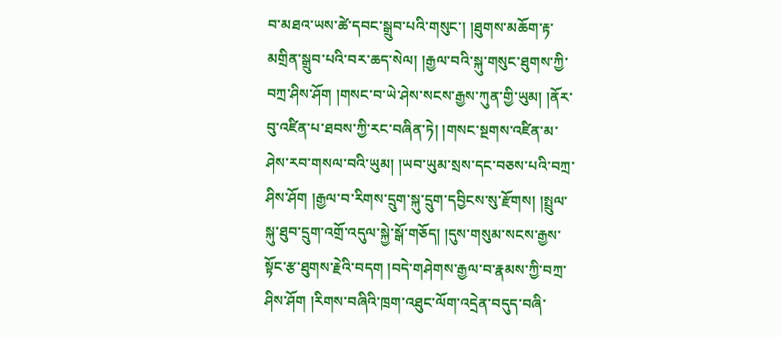བ་མཐའ་ཡས་ཚེ་དབང་སྒྲུབ་པའི་གསུང་། །ཐུགས་མཆོག་རྟ་མགྲིན་སྒྲུབ་པའི་བར་ཆད་སེལ། །རྒྱལ་བའི་སྐུ་གསུང་ཐུགས་ཀྱི་བཀྲ་ཤིས་ཤོག །གསང་བ་ཡེ་ཤེས་སངས་རྒྱས་ཀུན་གྱི་ཡུམ། །ནོར་བུ་འཛིན་པ་ཐབས་ཀྱི་རང་བཞིན་ཏེ། །གསང་སྔགས་འཛིན་མ་ཤེས་རབ་གསལ་བའི་ཡུམ། །ཡབ་ཡུམ་སྲས་དང་བཅས་པའི་བཀྲ་ཤིས་ཤོག །རྒྱལ་བ་རིགས་དྲུག་སྐུ་དྲུག་དབྱིངས་སུ་རྫོགས། །སྤྲུལ་སྐུ་ཐུབ་དྲུག་འགྲོ་འདུལ་སྐྱེ་སྒོ་གཅོད། །དུས་གསུམ་སངས་རྒྱས་སྟོང་རྩ་ཐུགས་རྗེའི་བདག །བདེ་གཤེགས་རྒྱལ་བ་རྣམས་ཀྱི་བཀྲ་ཤིས་ཤོག །རིགས་བཞིའི་ཁྲག་འཐུང་ལོག་འདྲེན་བདུད་བཞི་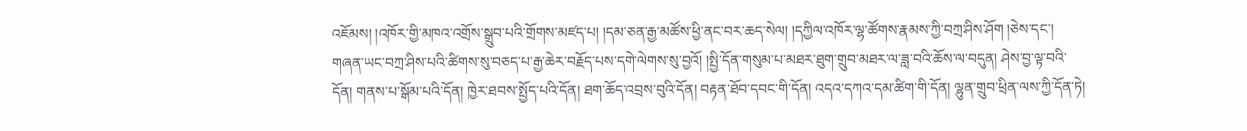འཇོམས། །འཁོར་གྱི་མཁའ་འགྲོས་སྒྲུབ་པའི་གྲོགས་མཛད་པ། །དམ་ཅན་རྒྱ་མཚོས་ཕྱི་ནང་བར་ཆད་སེལ། །དཀྱིལ་འཁོར་ལྷ་ཚོགས་རྣམས་ཀྱི་བཀྲ་ཤིས་ཤོག །ཅེས་དང་། གཞན་ཡང་བཀྲ་ཤིས་པའི་ཚིགས་སུ་བཅད་པ་རྒྱ་ཆེར་བརྗོད་པས་དགེ་ལེགས་སུ་བྱའོ། །སྤྱི་དོན་གསུམ་པ་མཐར་ཐུག་གྲུབ་མཐར་ལ་ཟླ་བའི་ཆོས་ལ་བདུན། ཤེས་བྱ་ལྟ་བའི་དོན། གནས་པ་སྒོམ་པའི་དོན། ཁྱེར་ཐབས་སྤྱོད་པའི་དོན། ཐག་ཆོད་འབྲས་བུའི་དོན། བརྟན་ཐོབ་དབང་གི་དོན། འདའ་དཀའ་དམ་ཚིག་གི་དོན། ལྷུན་གྲུབ་ཕྲིན་ལས་ཀྱི་དོན་ཏེ།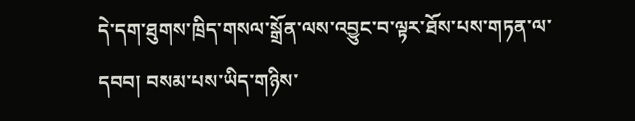དེ་དག་ཐུགས་ཁྲིད་གསལ་སྒྲོན་ལས་འབྱུང་བ་ལྟར་ཐོས་པས་གཏན་ལ་དབབ། བསམ་པས་ཡིད་གཉིས་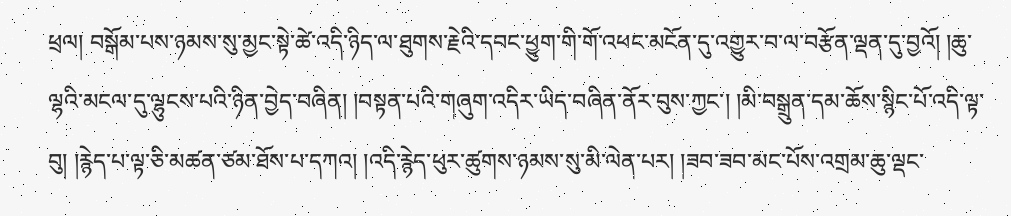ཕྲལ། བསྒོམ་པས་ཉམས་སུ་མྱང་སྟེ་ཚེ་འདི་ཉིད་ལ་ཐུགས་རྗེའི་དབང་ཕྱུག་གི་གོ་འཕང་མངོན་དུ་འགྱུར་བ་ལ་བརྩོན་ལྡན་དུ་བྱའོ། །ཆུ་ལྷའི་མངལ་དུ་ལྷུངས་པའི་ཉིན་བྱེད་བཞིན། །བསྟན་པའི་གཞུག་འདིར་ཡིད་བཞིན་ནོར་བུས་ཀྱང་། །མི་བསྒྲུན་དམ་ཆོས་སྙིང་པོ་འདི་ལྟ་བུ། །རྙེད་པ་ལྟ་ཅི་མཚན་ཙམ་ཐོས་པ་དཀའ། །འདི་རྙེད་ཕུར་ཚུགས་ཉམས་སུ་མི་ལེན་པར། །ཟབ་ཟབ་མང་པོས་འགྲམ་ཆུ་ལྡང་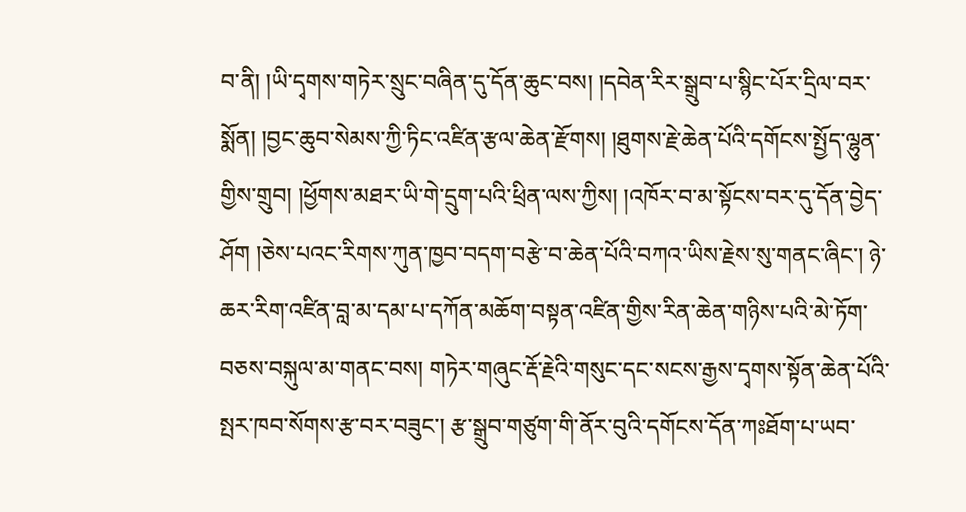བ་ནི། །ཡི་དྭགས་གཏེར་སྲུང་བཞིན་དུ་དོན་ཆུང་བས། །དབེན་རིར་སྒྲུབ་པ་སྙིང་པོར་དྲིལ་བར་སྨོན། །བྱང་ཆུབ་སེམས་ཀྱི་ཏིང་འཛིན་རྩལ་ཆེན་རྫོགས། །ཐུགས་རྗེ་ཆེན་པོའི་དགོངས་སྤྱོད་ལྷུན་གྱིས་གྲུབ། །ཕྱོགས་མཐར་ཡི་གེ་དྲུག་པའི་ཕྲིན་ལས་ཀྱིས། །འཁོར་བ་མ་སྟོངས་བར་དུ་དོན་བྱེད་ཤོག །ཅེས་པའང་རིགས་ཀུན་ཁྱབ་བདག་བརྩེ་བ་ཆེན་པོའི་བཀའ་ཡིས་རྗེས་སུ་གནང་ཞིང་། ཉེ་ཆར་རིག་འཛིན་བླ་མ་དམ་པ་དཀོན་མཆོག་བསྟན་འཛིན་གྱིས་རིན་ཆེན་གཉིས་པའི་མེ་ཏོག་བཅས་བསྐུལ་མ་གནང་བས། གཏེར་གཞུང་རྡོ་རྗེའི་གསུང་དང་སངས་རྒྱས་དྭགས་སྟོན་ཆེན་པོའི་སྤར་ཁབ་སོགས་རྩ་བར་བཟུང་། རྩ་སྒྲུབ་གཙུག་གི་ནོར་བུའི་དགོངས་དོན་ཀཿཐོག་པ་ཡབ་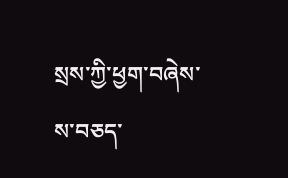སྲས་ཀྱི་ཕྱག་བཞེས་ས་བཅད་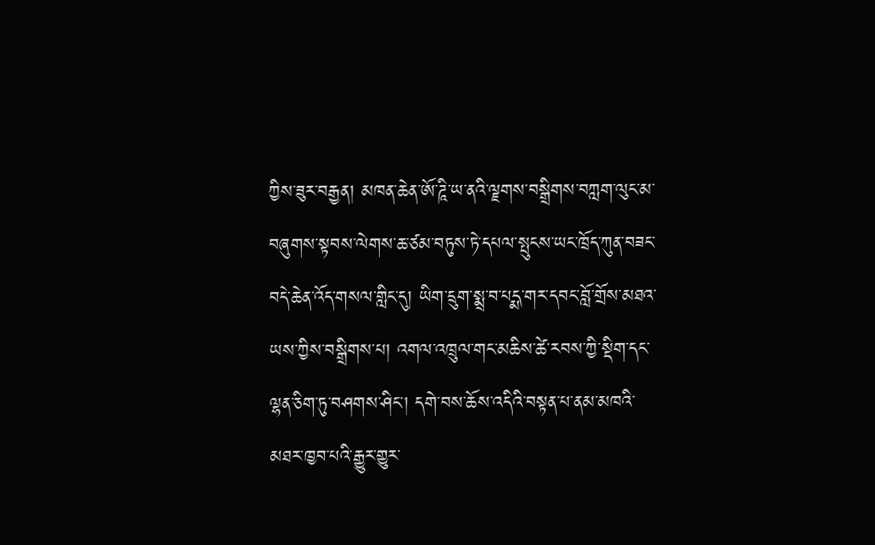ཀྱིས་ཟུར་བརྒྱན། མཁན་ཆེན་ཨོ་ཌཱི་ཡ་ནའི་ལྗགས་བསྒྲིགས་བཀླག་ལུང་མ་བཞུགས་སྟབས་ལེགས་ཆ་ཙམ་བཏུས་ཏེ་དཔལ་སྤུངས་ཡང་ཁྲོད་ཀུན་བཟང་བདེ་ཆེན་འོད་གསལ་གླིང་དུ། ཡིག་དྲུག་སྨྲ་བ་པདྨ་གར་དབང་བློ་གྲོས་མཐའ་ཡས་ཀྱིས་བསྒྲིགས་པ། འགལ་འཁྲུལ་གང་མཆིས་ཚེ་རབས་ཀྱི་སྡིག་དང་ལྷན་ཅིག་ཏུ་བཤགས་ཤིང་། དགེ་བས་ཆོས་འདིའི་བསྟན་པ་ནམ་མཁའི་མཐར་ཁྱབ་པའི་རྒྱུར་གྱུར་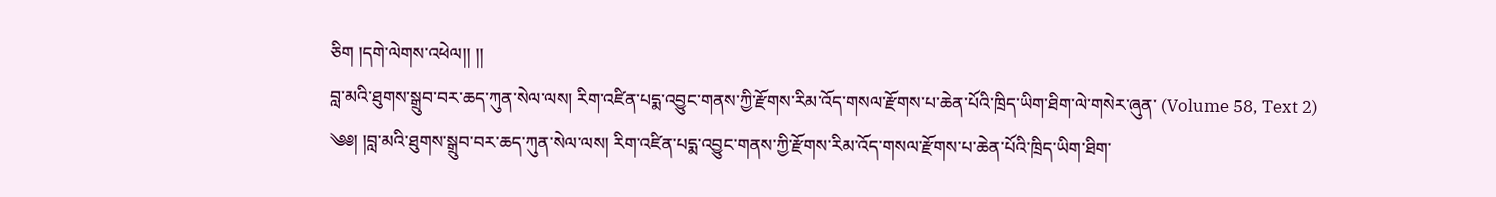ཅིག །དགེ་ལེགས་འཕེལ།། །།
བླ་མའི་ཐུགས་སྒྲུབ་བར་ཆད་ཀུན་སེལ་ལས། རིག་འཛིན་པདྨ་འབྱུང་གནས་ཀྱི་རྫོགས་རིམ་འོད་གསལ་རྫོགས་པ་ཆེན་པོའི་ཁྲིད་ཡིག་ཐིག་ལེ་གསེར་ཞུན་ (Volume 58, Text 2)
༄༅། །བླ་མའི་ཐུགས་སྒྲུབ་བར་ཆད་ཀུན་སེལ་ལས། རིག་འཛིན་པདྨ་འབྱུང་གནས་ཀྱི་རྫོགས་རིམ་འོད་གསལ་རྫོགས་པ་ཆེན་པོའི་ཁྲིད་ཡིག་ཐིག་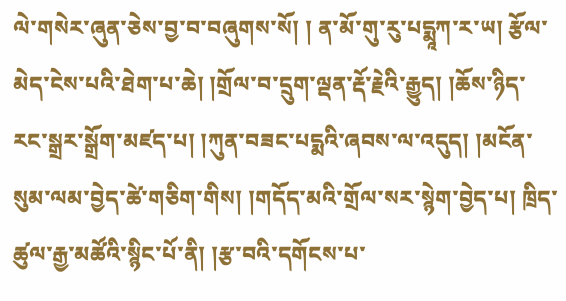ལེ་གསེར་ཞུན་ཅེས་བྱ་བ་བཞུགས་སོ། ། ན་མོ་གུ་རུ་པདྨཱཀ་ར་ཡ། རྩོལ་མེད་ངེས་པའི་ཐེག་པ་ཆེ། །གྲོལ་བ་དྲུག་ལྡན་རྡོ་རྗེའི་རྒྱུད། །ཆོས་ཉིད་རང་སྒྲར་སྒྲོག་མཛད་པ། །ཀུན་བཟང་པདྨའི་ཞབས་ལ་འདུད། །མངོན་སུམ་ལམ་བྱེད་ཚེ་གཅིག་གིས། །གདོད་མའི་གྲོལ་སར་སྙེག་བྱེད་པ། ཁྲིད་ཚུལ་རྒྱ་མཚོའི་སྙིང་པོ་ནི། །རྩ་བའི་དགོངས་པ་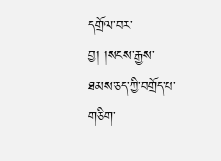དགྲོལ་བར་བྱ། །སངས་རྒྱས་ཐམས་ཅད་ཀྱི་བགྲོད་པ་གཅིག་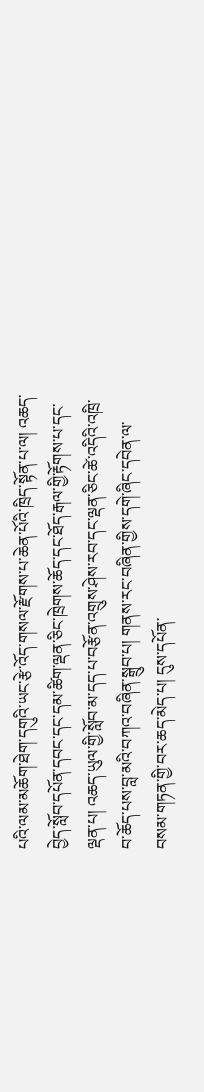པའི་ལམ་མཆོག་ཐེག་དགུའི་ཡང་རྩེ་འོད་གསལ་རྫོགས་པ་ཆེན་པོའི་ཁྲིད་སྟོན་པ་ལ། འཆད་བྱེད་སློབ་དཔོན་དབང་དང་དམ་ཚིག་ལྡན་ཅིང་ཁྲེགས་ཆོད་དང་ཐོད་རྒལ་གྱི་རྟོགས་པ་དང་ལྡན་པ། འཆད་ཡུལ་གྱི་སློབ་མ་དད་པ་བརྩོན་འགྲུས་ཤེས་རབ་དང་ལྡན་ཅིང་ཚེ་འདིའི་འཁྲི་བ་ཆོད་པས་བླ་མའི་བཀའ་བཞིན་སྒྲུབ་པ། གནས་རང་བཞིན་གྱིས་དགེ་ཞིང་དབེན་ལ་བསམ་གཏན་གྱི་བར་ཆད་མེད་པ། དུས་དཔོན་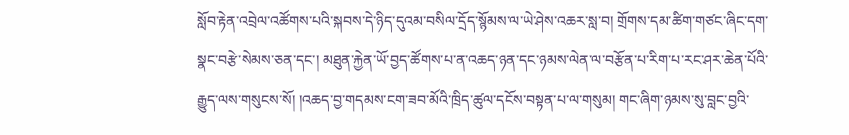སློབ་རྟེན་འབྲེལ་འཚོགས་པའི་སྐབས་དེ་ཉིད་དུའམ་བསིལ་དྲོད་སྙོམས་ལ་ཡེ་ཤེས་འཆར་སླ་བ། གྲོགས་དམ་ཚིག་གཙང་ཞིང་དག་སྣང་བརྩེ་སེམས་ཅན་དང་། མཐུན་རྐྱེན་ཡོ་བྱད་ཚོགས་པ་ན་འཆད་ཉན་དང་ཉམས་ལེན་ལ་བརྩོན་པ་རིག་པ་རང་ཤར་ཆེན་པོའི་རྒྱུད་ལས་གསུངས་སོ། །འཆད་བྱ་གདམས་ངག་ཟབ་མོའི་ཁྲིད་ཚུལ་དངོས་བསྟན་པ་ལ་གསུམ། གང་ཞིག་ཉམས་སུ་བླང་བྱའི་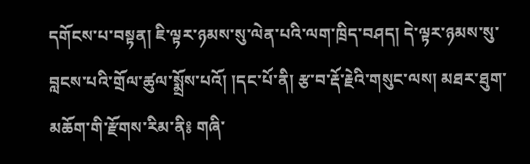དགོངས་པ་བསྟན། ཇི་ལྟར་ཉམས་སུ་ལེན་པའི་ལག་ཁྲིད་བཤད། དེ་ལྟར་ཉམས་སུ་བླངས་པའི་གྲོལ་ཚུལ་སྨྲོས་པའོ། །དང་པོ་ནི། རྩ་བ་རྡོ་རྗེའི་གསུང་ལས། མཐར་ཐུག་མཆོག་གི་རྫོགས་རིམ་ནི༔ གཞི་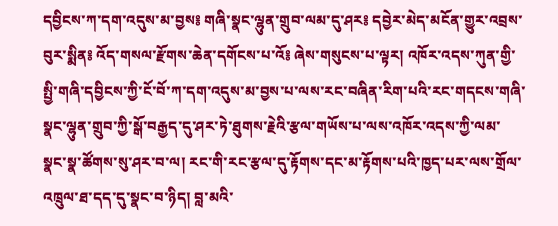དབྱིངས་ཀ་དག་འདུས་མ་བྱས༔ གཞི་སྣང་ལྷུན་གྲུབ་ལམ་དུ་ཤར༔ དབྱེར་མེད་མངོན་གྱུར་འབྲས་བུར་སྨིན༔ འོད་གསལ་རྫོགས་ཆེན་དགོངས་པ་འོ༔ ཞེས་གསུངས་པ་ལྟར། འཁོར་འདས་ཀུན་གྱི་སྤྱི་གཞི་དབྱིངས་ཀྱི་ངོ་བོ་ཀ་དག་འདུས་མ་བྱས་པ་ལས་རང་བཞིན་རིག་པའི་རང་གདངས་གཞི་སྣང་ལྷུན་གྲུབ་ཀྱི་སྒོ་བརྒྱད་དུ་ཤར་ཏེ་ཐུགས་རྗེའི་རྩལ་གཡོས་པ་ལས་འཁོར་འདས་ཀྱི་ལམ་སྣང་སྣ་ཚོགས་སུ་ཤར་བ་ལ། རང་གི་རང་རྩལ་དུ་རྟོགས་དང་མ་རྟོགས་པའི་ཁྱད་པར་ལས་གྲོལ་འཁྲུལ་ཐ་དད་དུ་སྣང་བ་ཉིད། བླ་མའི་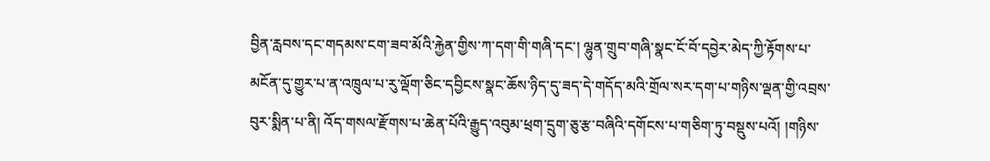བྱིན་རླབས་དང་གདམས་ངག་ཟབ་མོའི་རྐྱེན་གྱིས་ཀ་དག་གི་གཞི་དང་། ལྷུན་གྲུབ་གཞི་སྣང་ངོ་བོ་དབྱེར་མེད་ཀྱི་རྟོགས་པ་མངོན་དུ་གྱུར་པ་ན་འཁྲུལ་པ་རུ་ལྡོག་ཅིང་དབྱིངས་སྣང་ཆོས་ཉིད་དུ་ཟད་དེ་གདོད་མའི་གྲོལ་སར་དག་པ་གཉིས་ལྡན་གྱི་འབྲས་བུར་སྨིན་པ་ནི། འོད་གསལ་རྫོགས་པ་ཆེན་པོའི་རྒྱུད་འབུམ་ཕྲག་དྲུག་ཅུ་རྩ་བཞིའི་དགོངས་པ་གཅིག་ཏུ་བསྡུས་པའོ། །གཉིས་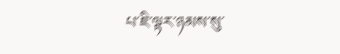པ་ཇི་ལྟར་ཉམས་སུ་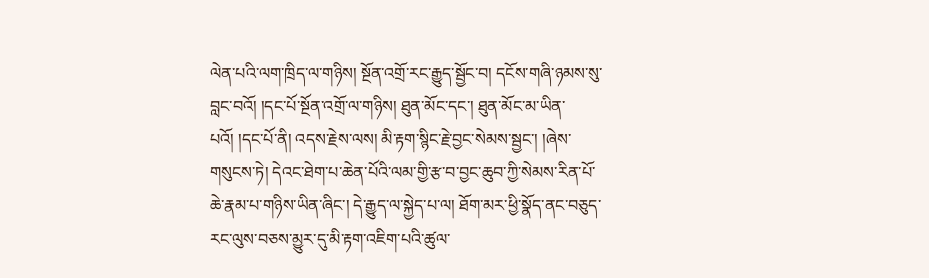ལེན་པའི་ལག་ཁྲིད་ལ་གཉིས། སྔོན་འགྲོ་རང་རྒྱུད་སྦྱོང་བ། དངོས་གཞི་ཉམས་སུ་བླང་བའོ། །དང་པོ་སྔོན་འགྲོ་ལ་གཉིས། ཐུན་མོང་དང་། ཐུན་མོང་མ་ཡིན་པའོ། །དང་པོ་ནི། འདས་རྗེས་ལས། མི་རྟག་སྙིང་རྗེ་བྱང་སེམས་སྦྱང་། །ཞེས་གསུངས་ཏེ། དེའང་ཐེག་པ་ཆེན་པོའི་ལམ་གྱི་རྩ་བ་བྱང་ཆུབ་ཀྱི་སེམས་རིན་པོ་ཆེ་རྣམ་པ་གཉིས་ཡིན་ཞིང་། དེ་རྒྱུད་ལ་སྐྱེད་པ་ལ། ཐོག་མར་ཕྱི་སྣོད་ནང་བཅུད་རང་ལུས་བཅས་མྱུར་དུ་མི་རྟག་འཇིག་པའི་ཚུལ་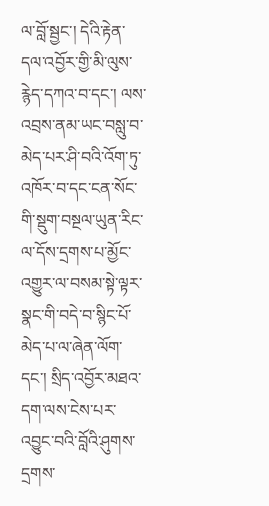ལ་བློ་སྦྱང་། དེའི་རྟེན་དལ་འབྱོར་གྱི་མི་ལུས་རྙེད་དཀའ་བ་དང་། ལས་འབྲས་ནམ་ཡང་བསླུ་བ་མེད་པར་ཤི་བའི་འོག་ཏུ་འཁོར་བ་དང་ངན་སོང་གི་སྡུག་བསྔལ་ཡུན་རིང་ལ་དོས་དྲགས་པ་མྱོང་འགྱུར་ལ་བསམ་སྟེ་ལྟར་སྣང་གི་བདེ་བ་སྙིང་པོ་མེད་པ་ལ་ཞེན་ལོག་དང་། སྲིད་འབྱོར་མཐའ་དག་ལས་ངེས་པར་འབྱུང་བའི་བློའི་ཤུགས་དྲགས་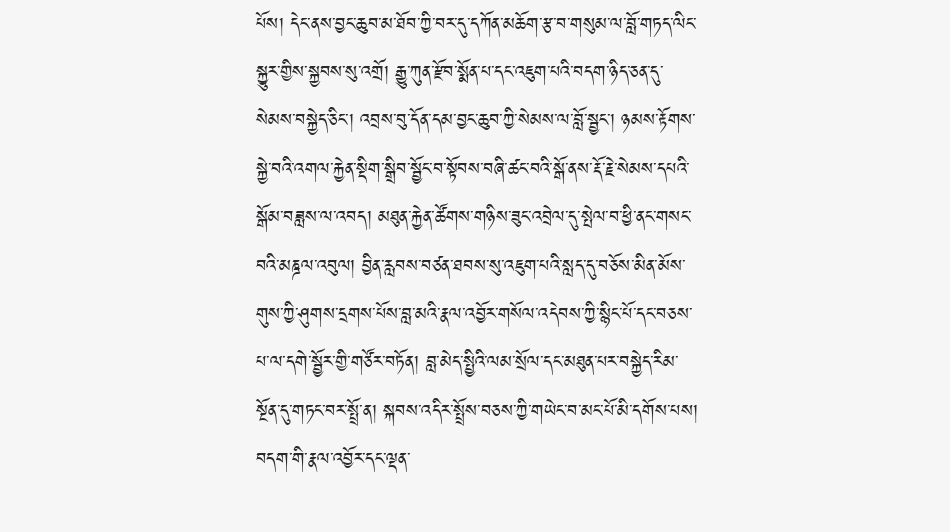པོས། དེང་ནས་བྱང་ཆུབ་མ་ཐོབ་ཀྱི་བར་དུ་དཀོན་མཆོག་རྩ་བ་གསུམ་ལ་བློ་གཏད་ལིང་སྐྱུར་གྱིས་སྐྱབས་སུ་འགྲོ། རྒྱུ་ཀུན་རྫོབ་སྨོན་པ་དང་འཇུག་པའི་བདག་ཉིད་ཅན་དུ་སེམས་བསྐྱེད་ཅིང་། འབྲས་བུ་དོན་དམ་བྱང་ཆུབ་ཀྱི་སེམས་ལ་བློ་སྦྱང་། ཉམས་རྟོགས་སྐྱེ་བའི་འགལ་རྐྱེན་སྡིག་སྒྲིབ་སྦྱོང་བ་སྟོབས་བཞི་ཚང་བའི་སྒོ་ནས་རྡོ་རྗེ་སེམས་དཔའི་སྒོམ་བཟླས་ལ་འབད། མཐུན་རྐྱེན་ཚོགས་གཉིས་ཟུང་འབྲེལ་དུ་སྤེལ་བ་ཕྱི་ནང་གསང་བའི་མཎྜལ་འབུལ། བྱིན་རླབས་བཙན་ཐབས་སུ་འཇུག་པའི་སླད་དུ་བཅོས་མིན་མོས་གུས་ཀྱི་ཤུགས་དྲགས་པོས་བླ་མའི་རྣལ་འབྱོར་གསོལ་འདེབས་ཀྱི་སྙིང་པོ་དང་བཅས་པ་ལ་དགེ་སྦྱོར་གྱི་གཙོར་བཏོན། བླ་མེད་སྤྱིའི་ལམ་སྲོལ་དང་མཐུན་པར་བསྐྱེད་རིམ་སྔོན་དུ་གཏང་བར་སྤྲོ་ན། སྐབས་འདིར་སྤྲོས་བཅས་ཀྱི་གཡེང་བ་མང་པོ་མི་དགོས་པས། བདག་གི་རྣལ་འབྱོར་དང་ལྡན་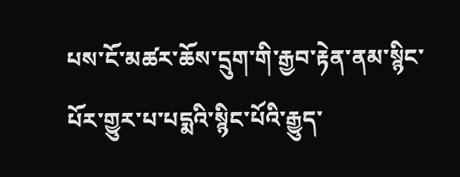པས་ངོ་མཚར་ཆོས་དྲུག་གི་རྒྱབ་རྟེན་ནམ་སྙིང་པོར་གྱུར་པ་པདྨའི་སྙིང་པོའི་རྒྱུད་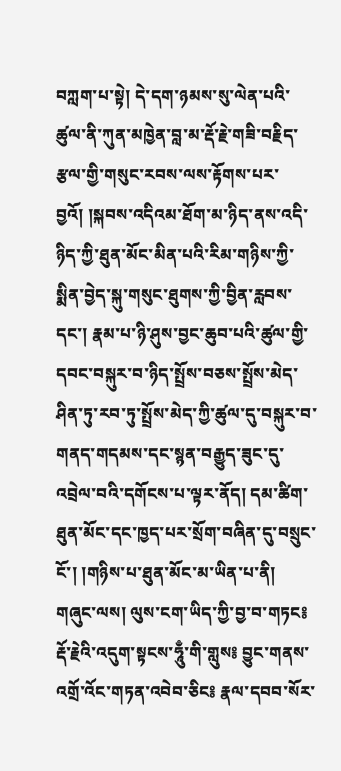བཀླག་པ་སྟེ། དེ་དག་ཉམས་སུ་ལེན་པའི་ཚུལ་ནི་ཀུན་མཁྱེན་བླ་མ་རྡོ་རྗེ་གཟི་བརྗིད་རྩལ་གྱི་གསུང་རབས་ལས་རྟོགས་པར་བྱའོ། །སྐབས་འདིའམ་ཐོག་མ་ཉིད་ནས་འདི་ཉིད་ཀྱི་ཐུན་མོང་མིན་པའི་རིམ་གཉིས་ཀྱི་སྨིན་བྱེད་སྐུ་གསུང་ཐུགས་ཀྱི་བྱིན་རླབས་དང་། རྣམ་པ་ཉི་ཤུས་བྱང་ཆུབ་པའི་ཚུལ་གྱི་དབང་བསྐུར་བ་ཉིད་སྤྲོས་བཅས་སྤྲོས་མེད་ཤིན་ཏུ་རབ་ཏུ་སྤྲོས་མེད་ཀྱི་ཚུལ་དུ་བསྐུར་བ་གནད་གདམས་དང་སྙན་བརྒྱུད་ཟུང་དུ་འབྲེལ་བའི་དགོངས་པ་ལྟར་ནོད། དམ་ཚིག་ཐུན་མོང་དང་ཁྱད་པར་སྲོག་བཞིན་དུ་བསྲུང་ངོ་། །གཉིས་པ་ཐུན་མོང་མ་ཡིན་པ་ནི། གཞུང་ལས། ལུས་ངག་ཡིད་ཀྱི་བྱ་བ་གཏང༔ རྡོ་རྗེའི་འདུག་སྟངས་ཧཱུྃ་གི་གླུས༔ བྱུང་གནས་འགྲོ་འོང་གཏན་འབེབ་ཅིང༔ རྣལ་དབབ་སོར་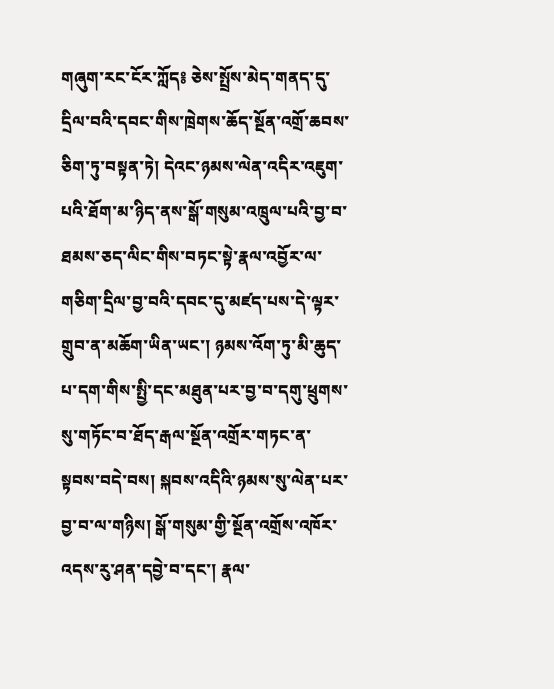གཞུག་རང་ངོར་ཀློད༔ ཅེས་སྤྲོས་མེད་གནད་དུ་དྲིལ་བའི་དབང་གིས་ཁྲེགས་ཆོད་སྔོན་འགྲོ་ཆབས་ཅིག་ཏུ་བསྟན་ཏེ། དེའང་ཉམས་ལེན་འདིར་འཇུག་པའི་ཐོག་མ་ཉིད་ནས་སྒོ་གསུམ་འཁྲུལ་པའི་བྱ་བ་ཐམས་ཅད་ལིང་གིས་བཏང་སྟེ་རྣལ་འབྱོར་ལ་གཅིག་དྲིལ་བྱ་བའི་དབང་དུ་མཛད་པས་དེ་ལྟར་གྲུབ་ན་མཆོག་ཡིན་ཡང་། ཉམས་འོག་ཏུ་མི་ཆུད་པ་དག་གིས་སྤྱི་དང་མཐུན་པར་བྱ་བ་དགུ་ཕྲུགས་སུ་གཏོང་བ་ཐོད་རྒལ་སྔོན་འགྲོར་གཏང་ན་སྟབས་བདེ་བས། སྐབས་འདིའི་ཉམས་སུ་ལེན་པར་བྱ་བ་ལ་གཉིས། སྒོ་གསུམ་གྱི་སྔོན་འགྲོས་འཁོར་འདས་རུ་ཤན་དབྱེ་བ་དང་། རྣལ་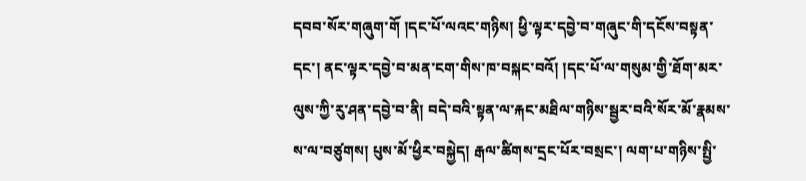དབབ་སོར་གཞུག་གོ །དང་པོ་ལའང་གཉིས། ཕྱི་ལྟར་དབྱེ་བ་གཞུང་གི་དངོས་བསྟན་དང་། ནང་ལྟར་དབྱེ་བ་མན་ངག་གིས་ཁ་བསྐང་བའོ། །དང་པོ་ལ་གསུམ་གྱི་ཐོག་མར་ལུས་ཀྱི་རུ་ཤན་དབྱེ་བ་ནི། བདེ་བའི་སྟན་ལ་རྐང་མཐིལ་གཉིས་སྦྱར་བའི་སོར་མོ་རྣམས་ས་ལ་བཙུགས། པུས་མོ་ཕྱིར་བསྐྱེད། རྒལ་ཚིགས་དྲང་པོར་བསྲང་། ལག་པ་གཉིས་སྤྱི་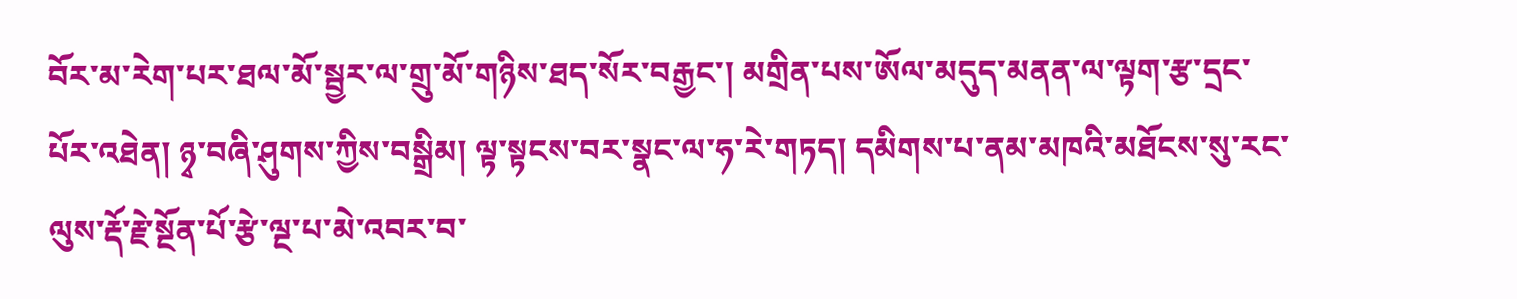བོར་མ་རེག་པར་ཐལ་མོ་སྦྱར་ལ་གྲུ་མོ་གཉིས་ཐད་སོར་བརྒྱང་། མགྲིན་པས་ཨོལ་མདུད་མནན་ལ་ལྟག་རྩ་དྲང་པོར་འཐེན། ཉྭ་བཞི་ཤུགས་ཀྱིས་བསྒྲིམ། ལྟ་སྟངས་བར་སྣང་ལ་ཧ་རེ་གཏད། དམིགས་པ་ནམ་མཁའི་མཐོངས་སུ་རང་ལུས་རྡོ་རྗེ་སྔོན་པོ་རྩེ་ལྔ་པ་མེ་འབར་བ་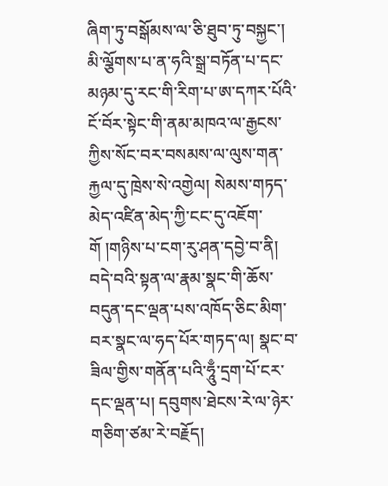ཞིག་ཏུ་བསྒོམས་ལ་ཅི་ཐུབ་ཏུ་བསྐྱང་། མི་ལྕོགས་པ་ན་ཧའི་སྒྲ་བཏོན་པ་དང་མཉམ་དུ་རང་གི་རིག་པ་ཨ་དཀར་པོའི་ངོ་བོར་སྟེང་གི་ནམ་མཁའ་ལ་རྒྱངས་ཀྱིས་སོང་བར་བསམས་ལ་ལུས་གན་རྐྱལ་དུ་ཁྲེས་སེ་འགྱེལ། སེམས་གཏད་མེད་འཛིན་མེད་ཀྱི་ངང་དུ་འཇོག་གོ །གཉིས་པ་ངག་རུ་ཤན་དབྱེ་བ་ནི། བདེ་བའི་སྟན་ལ་རྣམ་སྣང་གི་ཆོས་བདུན་དང་ལྡན་པས་འཁོད་ཅིང་མིག་བར་སྣང་ལ་ཧད་པོར་གཏད་ལ། སྣང་བ་ཟིལ་གྱིས་གནོན་པའི་ཧཱུྃ་དྲག་པོ་ངར་དང་ལྡན་པ། དབུགས་ཐེངས་རེ་ལ་ཉེར་གཅིག་ཙམ་རེ་བརྗོད།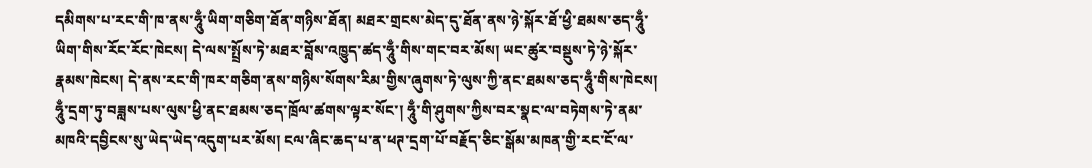དམིགས་པ་རང་གི་ཁ་ནས་ཧཱུྃ་ཡིག་གཅིག་ཐོན་གཉིས་ཐོན། མཐར་གྲངས་མེད་དུ་ཐོན་ནས་ཉེ་སྐོར་ཐོ་ཕྱི་ཐམས་ཅད་ཧཱུྃ་ཡིག་གིས་རོང་རོང་ཁེངས། དེ་ལས་སྤྲོས་ཏེ་མཐར་བློས་འཁྱུད་ཚད་ཧཱུྃ་གིས་གང་བར་མོས། ཡང་ཚུར་བསྡུས་ཏེ་ཉེ་སྐོར་རྣམས་ཁེངས། དེ་ནས་རང་གི་ཁར་གཅིག་ནས་གཉིས་སོགས་རིམ་གྱིས་ཞུགས་ཏེ་ལུས་ཀྱི་ནང་ཐམས་ཅད་ཧཱུྃ་གིས་ཁེངས། ཧཱུྃ་དྲག་ཏུ་བཟླས་པས་ལུས་ཕྱི་ནང་ཐམས་ཅད་ཁྲོལ་ཚགས་ལྟར་སོང་། ཧཱུྃ་གི་ཤུགས་ཀྱིས་བར་སྣང་ལ་བཏེགས་ཏེ་ནམ་མཁའི་དབྱིངས་སུ་ཡེད་ཡེད་འདུག་པར་མོས། ངལ་ཞིང་ཆད་པ་ན་ཕཊ་དྲག་པོ་བརྗོད་ཅིང་སྒོམ་མཁན་གྱི་རང་ངོ་ལ་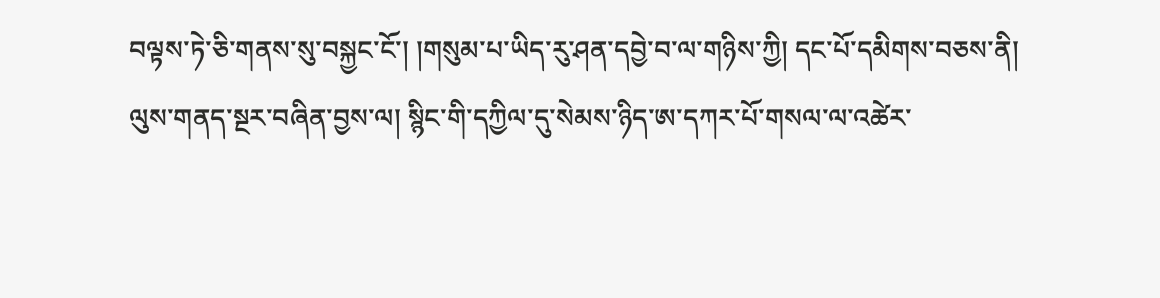བལྟས་ཏེ་ཅི་གནས་སུ་བསྐྱང་ངོ་། །གསུམ་པ་ཡིད་རུ་ཤན་དབྱེ་བ་ལ་གཉིས་ཀྱི། དང་པོ་དམིགས་བཅས་ནི། ལུས་གནད་སྔར་བཞིན་བྱས་ལ། སྙིང་གི་དཀྱིལ་དུ་སེམས་ཉིད་ཨ་དཀར་པོ་གསལ་ལ་འཚེར་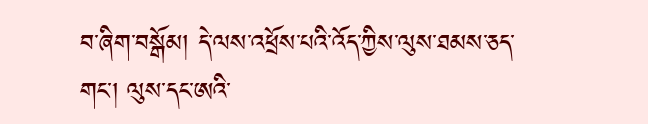བ་ཞིག་བསྒོམ། དེ་ལས་འཕྲོས་པའི་འོད་ཀྱིས་ལུས་ཐམས་ཅད་གང་། ལུས་དང་ཨའི་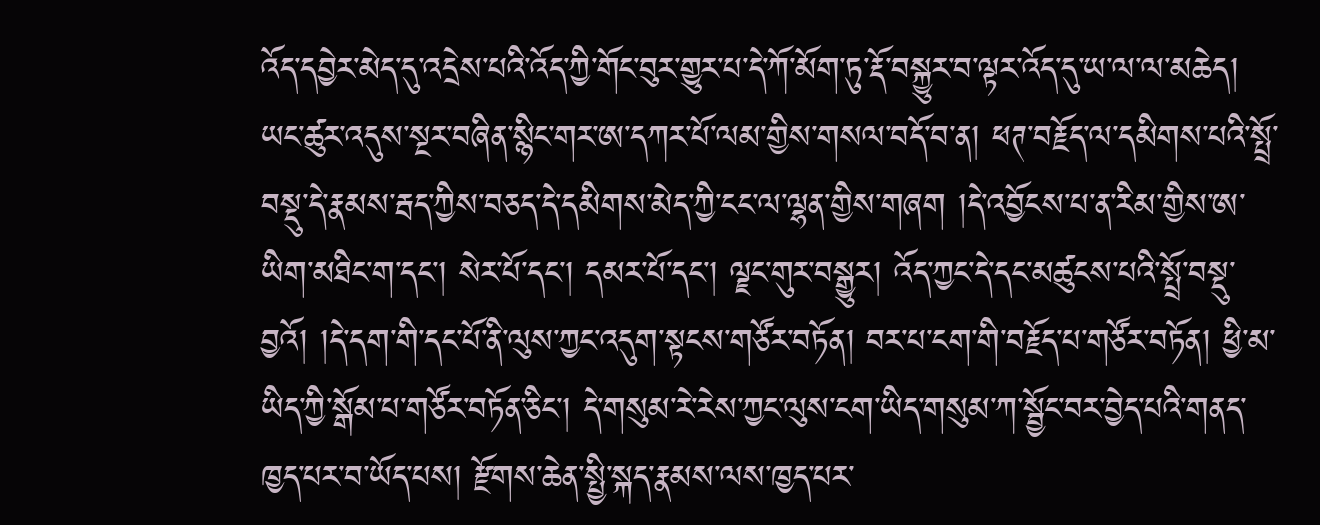འོད་དབྱེར་མེད་དུ་འདྲེས་པའི་འོད་ཀྱི་གོང་བུར་གྱུར་པ་དེ་ཀོ་མོག་ཏུ་རྡོ་བསྐྱུར་བ་ལྟར་འོད་དུ་ཡ་ལ་ལ་མཆེད། ཡང་ཚུར་འདུས་སྔར་བཞིན་སྙིང་གར་ཨ་དཀར་པོ་ལམ་གྱིས་གསལ་བདོ་བ་ན། ཕཊ་བརྗོད་ལ་དམིགས་པའི་སྤྲོ་བསྡུ་དེ་རྣམས་རྦད་ཀྱིས་བཅད་དེ་དམིགས་མེད་ཀྱི་ངང་ལ་ལྷན་གྱིས་གཞག །དེ་འབྱོངས་པ་ན་རིམ་གྱིས་ཨ་ཡིག་མཐིང་ག་དང་། སེར་པོ་དང་། དམར་པོ་དང་། ལྗང་གུར་བསྒྱུར། འོད་ཀྱང་དེ་དང་མཚུངས་པའི་སྤྲོ་བསྡུ་བྱའོ། །དེ་དག་གི་དང་པོ་ནི་ལུས་ཀྱང་འདུག་སྟངས་གཙོར་བཏོན། བར་པ་ངག་གི་བརྗོད་པ་གཙོར་བཏོན། ཕྱི་མ་ཡིད་ཀྱི་སྒོམ་པ་གཙོར་བཏོན་ཅིང་། དེ་གསུམ་རེ་རེས་ཀྱང་ལུས་ངག་ཡིད་གསུམ་ཀ་སྦྱོང་བར་བྱེད་པའི་གནད་ཁྱད་པར་བ་ཡོད་པས། རྫོགས་ཆེན་སྤྱི་སྐད་རྣམས་ལས་ཁྱད་པར་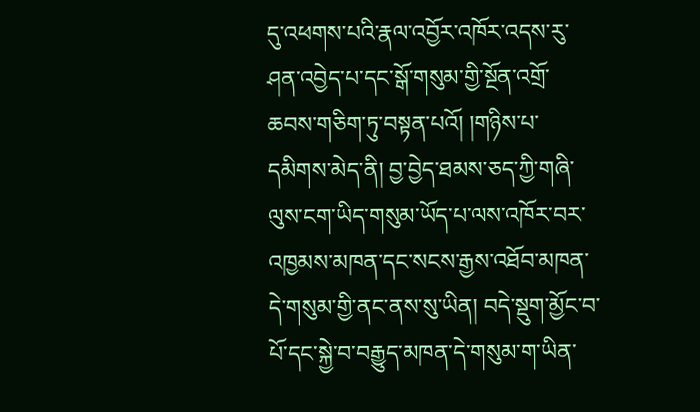དུ་འཕགས་པའི་རྣལ་འབྱོར་འཁོར་འདས་རུ་ཤན་འབྱེད་པ་དང་སྒོ་གསུམ་གྱི་སྔོན་འགྲོ་ཆབས་གཅིག་ཏུ་བསྟན་པའོ། །གཉིས་པ་དམིགས་མེད་ནི། བྱ་བྱེད་ཐམས་ཅད་ཀྱི་གཞི་ལུས་ངག་ཡིད་གསུམ་ཡོད་པ་ལས་འཁོར་བར་འཁྱམས་མཁན་དང་སངས་རྒྱས་འཐོབ་མཁན་དེ་གསུམ་གྱི་ནང་ནས་སུ་ཡིན། བདེ་སྡུག་མྱོང་བ་པོ་དང་སྐྱེ་བ་བརྒྱུད་མཁན་དེ་གསུམ་ག་ཡིན་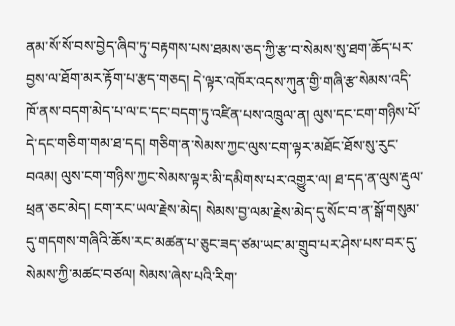ནམ་སོ་སོ་བས་བྱེད་ཞིབ་ཏུ་བརྟགས་པས་ཐམས་ཅད་ཀྱི་རྩ་བ་སེམས་སུ་ཐག་ཆོད་པར་བྱས་ལ་ཐོག་མར་རྟོག་པ་རྩད་གཅད། དེ་ལྟར་འཁོར་འདས་ཀུན་གྱི་གཞི་རྩ་སེམས་འདི་ཁོ་ནས་བདག་མེད་པ་ལ་ང་དང་བདག་ཏུ་འཛིན་པས་འཁྲུལ་ན། ལུས་དང་ངག་གཉིས་པོ་དེ་དང་གཅིག་གམ་ཐ་དད། གཅིག་ན་སེམས་ཀྱང་ལུས་ངག་ལྟར་མཐོང་ཐོས་སུ་རུང་བའམ། ལུས་ངག་གཉིས་ཀྱང་སེམས་ལྟར་མི་དམིགས་པར་འགྱུར་ལ། ཐ་དད་ན་ལུས་རྡུལ་ཕྲན་ཅང་མེད། ངག་རང་ཡལ་རྗེས་མེད། སེམས་བྱ་ལམ་རྗེས་མེད་དུ་སོང་བ་ན་སྒོ་གསུམ་དུ་གདགས་གཞིའི་ཆོས་རང་མཚན་པ་ཅུང་ཟད་ཙམ་ཡང་མ་གྲུབ་པར་ཤེས་པས་བར་དུ་སེམས་ཀྱི་མཚང་བཙལ། སེམས་ཞེས་པའི་རིག་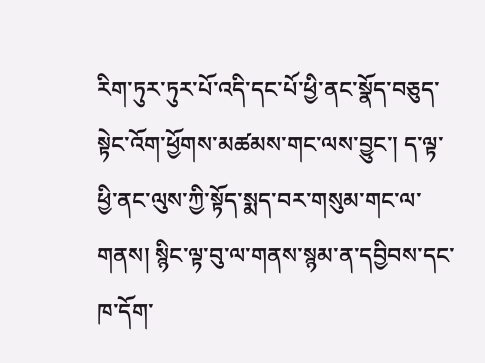རིག་ཏུར་ཏུར་པོ་འདི་དང་པོ་ཕྱི་ནང་སྣོད་བཅུད་སྟེང་འོག་ཕྱོགས་མཚམས་གང་ལས་བྱུང་། ད་ལྟ་ཕྱི་ནང་ལུས་ཀྱི་སྟོད་སྨད་བར་གསུམ་གང་ལ་གནས། སྙིང་ལྟ་བུ་ལ་གནས་སྙམ་ན་དབྱིབས་དང་ཁ་དོག་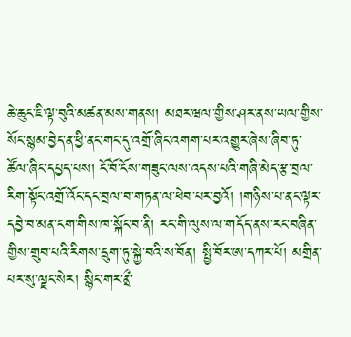ཆེ་ཆུང་ཇི་ལྟ་བུའི་མཚན་མས་གནས། མཐར་ཝལ་གྱིས་ཤར་ནས་ཡལ་གྱིས་སོང་སྙམ་བྱེད་ན་ཕྱི་ནང་གང་དུ་འགྲོ་ཞིང་འགག་པར་འགྱུར་ཞེས་ཞིབ་ཏུ་ཚོལ་ཞིང་དཔྱད་པས། ངོ་བོ་ངོས་གཟུང་ལས་འདས་པའི་གཞི་མེད་རྩ་བྲལ་རིག་སྟོང་འགྲོ་འོང་དང་བྲལ་བ་གཏན་ལ་ཕེབ་པར་བྱའོ། །གཉིས་པ་ནང་ལྟར་དབྱེ་བ་མན་ངག་གིས་ཁ་སྐོང་བ་ནི། རང་གི་ལུས་ལ་གདོད་ནས་རང་བཞིན་གྱིས་གྲུབ་པའི་རིགས་དྲུག་ཏུ་སྐྱེ་བའི་ས་བོན། སྤྱི་བོར་ཨ་དཀར་པོ། མགྲིན་པར་སུ་ལྗང་སེར། སྙིང་གར་ནྲྀ་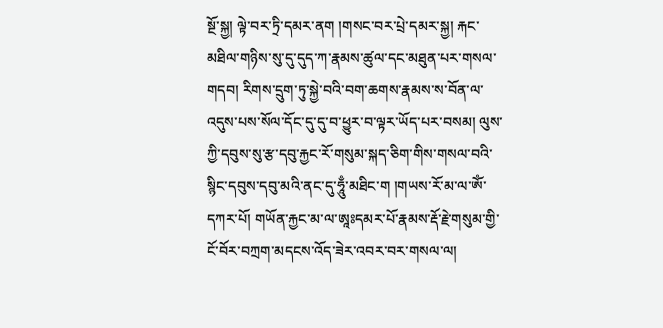སྔོ་སྐྱ། ལྟེ་བར་ཏྲི་དམར་ནག །གསང་བར་པྲེ་དམར་སྐྱ། རྐང་མཐིལ་གཉིས་སུ་དུ་དུད་ཀ་རྣམས་ཚུལ་དང་མཐུན་པར་གསལ་གདབ། རིགས་དྲུག་ཏུ་སྐྱེ་བའི་བག་ཆགས་རྣམས་ས་བོན་ལ་འདུས་པས་སོལ་དོང་དུ་དུ་བ་ཕྱུར་བ་ལྟར་ཡོད་པར་བསམ། ལུས་ཀྱི་དབུས་སུ་རྩ་དབུ་རྐྱང་རོ་གསུམ་སྐད་ཅིག་གིས་གསལ་བའི་སྙིང་དབུས་དབུ་མའི་ནང་དུ་ཧཱུྃ་མཐིང་ག །གཡས་རོ་མ་ལ་ཨོཾ་དཀར་པོ། གཡོན་རྐྱང་མ་ལ་ཨཱཿདམར་པོ་རྣམས་རྡོ་རྗེ་གསུམ་གྱི་ངོ་བོར་བཀྲག་མདངས་འོད་ཟེར་འབར་བར་གསལ་ལ།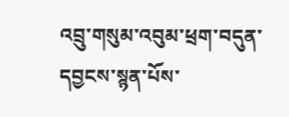འབྲུ་གསུམ་འབུམ་ཕྲག་བདུན་དབྱངས་སྙན་པོས་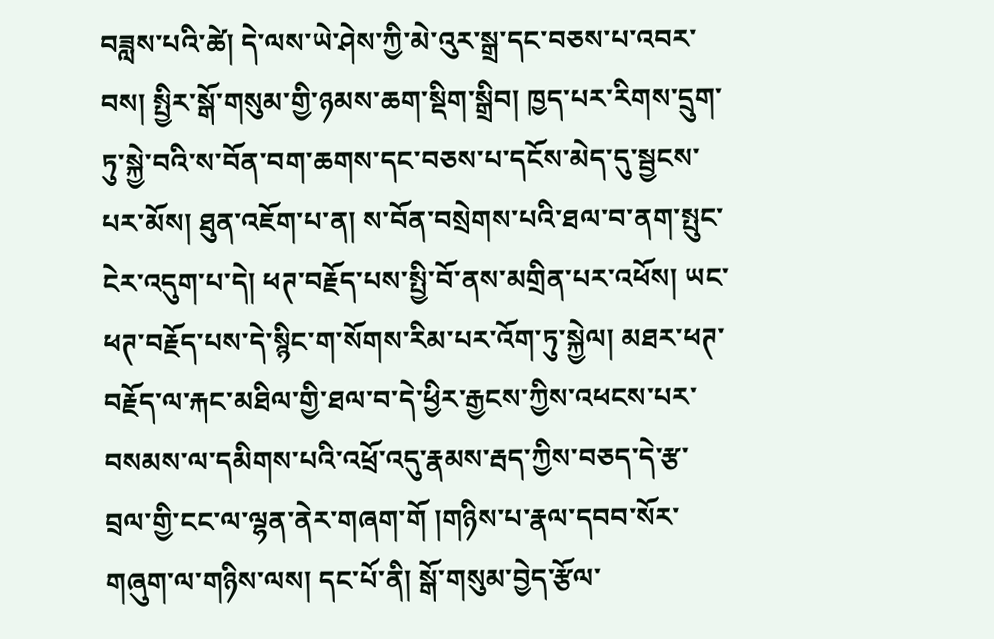བཟླས་པའི་ཚེ། དེ་ལས་ཡེ་ཤེས་ཀྱི་མེ་འུར་སྒྲ་དང་བཅས་པ་འབར་བས། སྤྱིར་སྒོ་གསུམ་གྱི་ཉམས་ཆག་སྡིག་སྒྲིབ། ཁྱད་པར་རིགས་དྲུག་ཏུ་སྐྱེ་བའི་ས་བོན་བག་ཆགས་དང་བཅས་པ་དངོས་མེད་དུ་སྦྱངས་པར་མོས། ཐུན་འཇོག་པ་ན། ས་བོན་བསྲེགས་པའི་ཐལ་བ་ནག་སྤུང་ངེར་འདུག་པ་དེ། ཕཊ་བརྗོད་པས་སྤྱི་བོ་ནས་མགྲིན་པར་འཕོས། ཡང་ཕཊ་བརྗོད་པས་དེ་སྙིང་ག་སོགས་རིམ་པར་འོག་ཏུ་སྐྱེལ། མཐར་ཕཊ་བརྗོད་ལ་རྐང་མཐིལ་གྱི་ཐལ་བ་དེ་ཕྱིར་རྒྱངས་ཀྱིས་འཕངས་པར་བསམས་ལ་དམིགས་པའི་འཕྲོ་འདུ་རྣམས་རྦད་ཀྱིས་བཅད་དེ་རྩ་བྲལ་གྱི་ངང་ལ་ལྷན་ནེར་གཞག་གོ །གཉིས་པ་རྣལ་དབབ་སོར་གཞུག་ལ་གཉིས་ལས། དང་པོ་ནི། སྒོ་གསུམ་བྱེད་རྩོལ་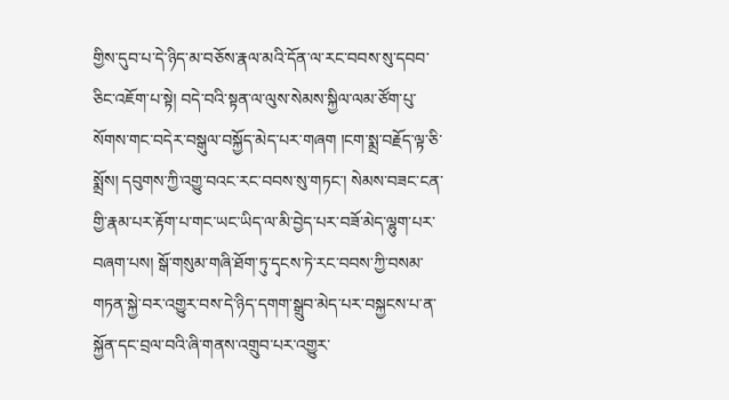གྱིས་དུབ་པ་དེ་ཉིད་མ་བཅོས་རྣལ་མའི་དོན་ལ་རང་བབས་སུ་དབབ་ཅིང་འཇོག་པ་སྟེ། བདེ་བའི་སྟན་ལ་ལུས་སེམས་སྐྱིལ་ལམ་ཙོག་པུ་སོགས་གང་བདེར་བསྒུལ་བསྐྱོད་མེད་པར་གཞག །ངག་སྨྲ་བརྗོད་ལྟ་ཅི་སྨྲོས། དབུགས་ཀྱི་འགྱུ་བའང་རང་བབས་སུ་གཏང་། སེམས་བཟང་ངན་གྱི་རྣམ་པར་རྟོག་པ་གང་ཡང་ཡིད་ལ་མི་བྱེད་པར་བཟོ་མེད་ལྷུག་པར་བཞག་པས། སྒོ་གསུམ་གཞི་ཐོག་ཏུ་དྭངས་ཏེ་རང་བབས་ཀྱི་བསམ་གཏན་སྐྱེ་བར་འགྱུར་བས་དེ་ཉིད་དགག་སྒྲུབ་མེད་པར་བསྐྱངས་པ་ན་སྐྱོན་དང་བྲལ་བའི་ཞི་གནས་འགྲུབ་པར་འགྱུར་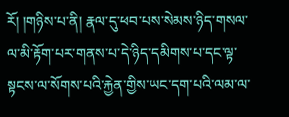རོ། །གཉིས་པ་ནི། རྣལ་དུ་ཕབ་པས་སེམས་ཉིད་གསལ་ལ་མི་རྟོག་པར་གནས་པ་དེ་ཉིད་དམིགས་པ་དང་ལྟ་སྟངས་ལ་སོགས་པའི་རྐྱེན་གྱིས་ཡང་དག་པའི་ལམ་ལ་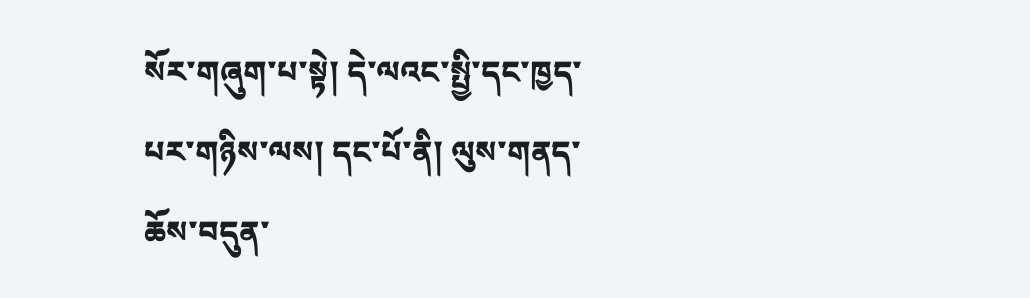སོར་གཞུག་པ་སྟེ། དེ་ལའང་སྤྱི་དང་ཁྱད་པར་གཉིས་ལས། དང་པོ་ནི། ལུས་གནད་ཆོས་བདུན་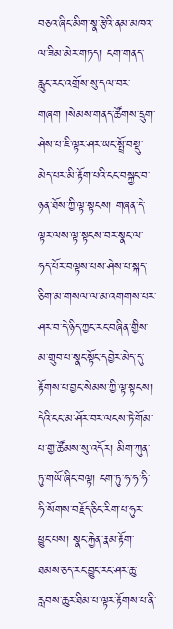བཅའ་ཞིང་མིག་སྣ་རྩེའི་ནམ་མཁའ་ལ་ཟིམ་མེར་གཏད། ངག་གནད་རླུང་རང་འགྲོས་སུ་དལ་བར་གཞག །སེམས་གནད་ཚོགས་དྲུག་ཤེས་པ་ཇི་ལྟར་ཤར་ཡང་སྤྲོ་བསྡུ་མེད་པར་མི་རྟོག་པའི་ངང་བསྐྱང་བ་ཉན་ཐོས་ཀྱི་ལྟ་སྟངས། གཞན་དེ་ལྟར་ལས་ལྟ་སྟངས་བར་སྣང་ལ་ཧད་པོར་བལྟས་པས་ཤེས་པ་སྐད་ཅིག་མ་གསལ་ལ་མ་འགགས་པར་ཤར་བ་དེ་ཉིད་ཀྱང་རང་བཞིན་གྱིས་མ་གྲུབ་པ་སྣང་སྟོང་དབྱེར་མེད་དུ་རྟོགས་པ་བྱང་སེམས་ཀྱི་ལྟ་སྟངས། དེའི་ངང་མ་ཤོར་བར་ལངས་ཏེ་གོམ་པ་གྱ་ཚོམས་སུ་འདོར། མིག་ཀུན་ཏུ་གཡོ་ཞིང་བལྟ། ངག་ཏུ་ཧ་ཧ་ཧི་ཧི་སོགས་བརྗོད་ཅིང་རིག་པ་ཧུར་ཕྱུང་པས། སྣང་རྐྱེན་རྣམ་རྟོག་ཐམས་ཅད་རང་བྱུང་རང་ཤར་ཆུ་རླབས་ཆུར་ཐིམ་པ་ལྟར་རྟོགས་པ་ནི་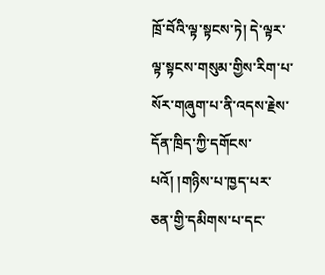ཁྲོ་བོའི་ལྟ་སྟངས་ཏེ། དེ་ལྟར་ལྟ་སྟངས་གསུམ་གྱིས་རིག་པ་སོར་གཞུག་པ་ནི་འདས་རྗེས་དོན་ཁྲིད་ཀྱི་དགོངས་པའོ། །གཉིས་པ་ཁྱད་པར་ཅན་གྱི་དམིགས་པ་དང་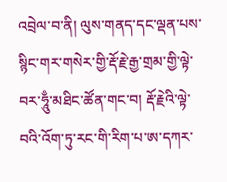འབྲེལ་བ་ནི། ལུས་གནད་དང་ལྡན་པས་སྙིང་གར་གསེར་གྱི་རྡོ་རྗེ་རྒྱ་གྲམ་གྱི་ལྟེ་བར་ཧཱུྃ་མཐིང་ཚོན་གང་བ། རྡོ་རྗེའི་ལྟེ་བའི་འོག་ཏུ་རང་གི་རིག་པ་ཨ་དཀར་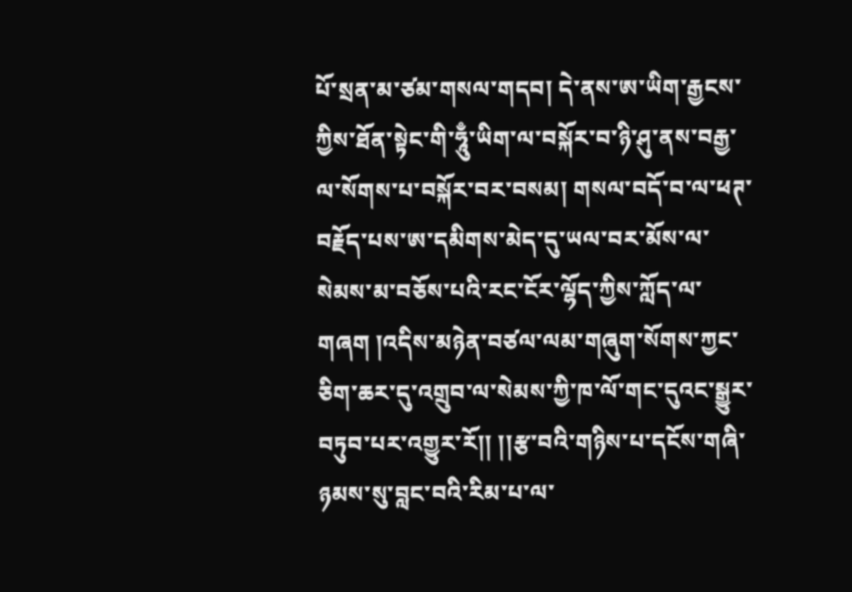པོ་སྲན་མ་ཙམ་གསལ་གདབ། དེ་ནས་ཨ་ཡིག་རྒྱངས་ཀྱིས་ཐོན་སྟེང་གི་ཧཱུྃ་ཡིག་ལ་བསྐོར་བ་ཉི་ཤུ་ནས་བརྒྱ་ལ་སོགས་པ་བསྐོར་བར་བསམ། གསལ་བདོ་བ་ལ་ཕཊ་བརྗོད་པས་ཨ་དམིགས་མེད་དུ་ཡལ་བར་མོས་ལ་སེམས་མ་བཅོས་པའི་རང་ངོར་ལྷོད་ཀྱིས་ཀློད་ལ་གཞག །འདིས་མཉེན་བཙལ་ལམ་གཞུག་སོགས་ཀྱང་ཅིག་ཆར་དུ་འགྲུབ་ལ་སེམས་ཀྱི་ཁ་ལོ་གང་དུའང་སྒྱུར་བཏུབ་པར་འགྱུར་རོ།། །།རྩ་བའི་གཉིས་པ་དངོས་གཞི་ཉམས་སུ་བླང་བའི་རིམ་པ་ལ་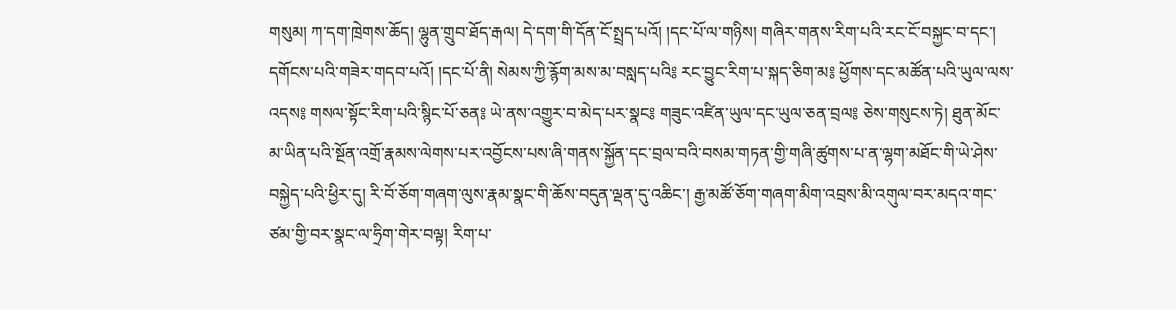གསུམ། ཀ་དག་ཁྲེགས་ཆོད། ལྷུན་གྲུབ་ཐོད་རྒལ། དེ་དག་གི་དོན་ངོ་སྤྲད་པའོ། །དང་པོ་ལ་གཉིས། གཞིར་གནས་རིག་པའི་རང་ངོ་བསྐྱང་བ་དང་། དགོངས་པའི་གཟེར་གདབ་པའོ། །དང་པོ་ནི། སེམས་ཀྱི་རྙོག་མས་མ་བསླད་པའི༔ རང་བྱུང་རིག་པ་སྐད་ཅིག་མ༔ ཕྱོགས་དང་མཚོན་པའི་ཡུལ་ལས་འདས༔ གསལ་སྟོང་རིག་པའི་སྙིང་པོ་ཅན༔ ཡེ་ནས་འགྱུར་བ་མེད་པར་སྣང༔ གཟུང་འཛིན་ཡུལ་དང་ཡུལ་ཅན་བྲལ༔ ཅེས་གསུངས་ཏེ། ཐུན་མོང་མ་ཡིན་པའི་སྔོན་འགྲོ་རྣམས་ལེགས་པར་འབྱོངས་པས་ཞི་གནས་སྐྱོན་དང་བྲལ་བའི་བསམ་གཏན་གྱི་གཞི་ཚུགས་པ་ན་ལྷག་མཐོང་གི་ཡེ་ཤེས་བསྐྱེད་པའི་ཕྱིར་དུ། རི་བོ་ཅོག་གཞག་ལུས་རྣམ་སྣང་གི་ཆོས་བདུན་ལྡན་དུ་འཆིང་། རྒྱ་མཚོ་ཅོག་གཞག་མིག་འབྲས་མི་འགུལ་བར་མདའ་གང་ཙམ་གྱི་བར་སྣང་ལ་ཧྲིག་གེར་བལྟ། རིག་པ་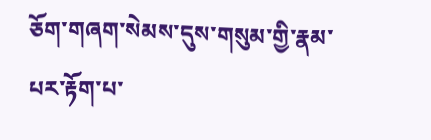ཅོག་གཞག་སེམས་དུས་གསུམ་གྱི་རྣམ་པར་རྟོག་པ་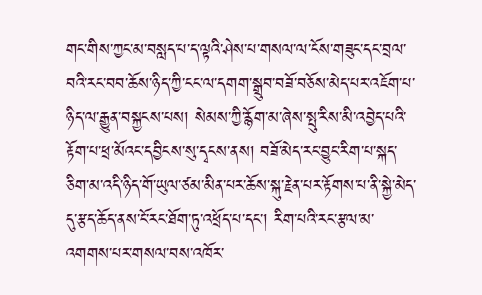གང་གིས་ཀྱང་མ་བསླད་པ་ད་ལྟའི་ཤེས་པ་གསལ་ལ་ངོས་གཟུང་དང་བྲལ་བའི་རང་བབ་ཆོས་ཉིད་ཀྱི་ངང་ལ་དགག་སྒྲུབ་བཟོ་བཅོས་མེད་པར་འཇོག་པ་ཉིད་ལ་རྒྱུན་བསྐྱངས་པས། སེམས་ཀྱི་རྙོག་མ་ཞེས་སྤུ་རིས་མི་འབྱེད་པའི་རྟོག་པ་ཕྲ་མོའང་དབྱིངས་སུ་དྭངས་ནས། བཟོ་མེད་རང་བྱུང་རིག་པ་སྐད་ཅིག་མ་འདི་ཉིད་གོ་ཡུལ་ཙམ་མིན་པར་ཆོས་སྐུ་རྗེན་པར་རྟོགས་པ་ནི་སྐྱེ་མེད་དུ་རྩད་ཆོད་ནས་ངོ་རང་ཐོག་ཏུ་འཕྲོད་པ་དང་། རིག་པའི་རང་རྩལ་མ་འགགས་པར་གསལ་བས་འཁོར་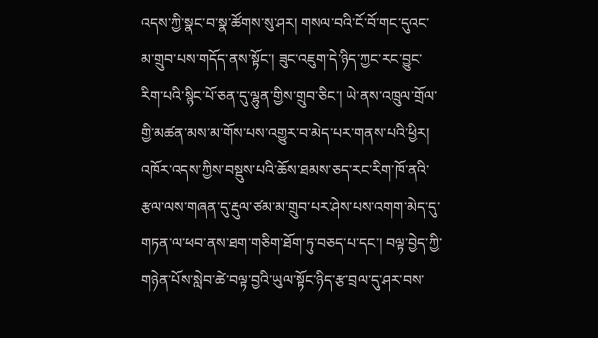འདས་ཀྱི་སྣང་བ་སྣ་ཚོགས་སུ་ཤར། གསལ་བའི་ངོ་བོ་གང་དུའང་མ་གྲུབ་པས་གདོད་ནས་སྟོང་། ཟུང་འཇུག་དེ་ཉིད་ཀྱང་རང་བྱུང་རིག་པའི་སྙིང་པོ་ཅན་དུ་ལྷུན་གྱིས་གྲུབ་ཅིང་། ཡེ་ནས་འཁྲུལ་གྲོལ་གྱི་མཚན་མས་མ་གོས་པས་འགྱུར་བ་མེད་པར་གནས་པའི་ཕྱིར། འཁོར་འདས་ཀྱིས་བསྡུས་པའི་ཆོས་ཐམས་ཅད་རང་རིག་ཁོ་ནའི་རྩལ་ལས་གཞན་དུ་རྡུལ་ཙམ་མ་གྲུབ་པར་ཤེས་པས་འགག་མེད་དུ་གཏན་ལ་ཕབ་ནས་ཐག་གཅིག་ཐོག་ཏུ་བཅད་པ་དང་། བལྟ་བྱེད་ཀྱི་གཉེན་པོས་སླེབ་ཚེ་བལྟ་བྱའི་ཡུལ་སྟོང་ཉིད་རྩ་བྲལ་དུ་ཤར་བས་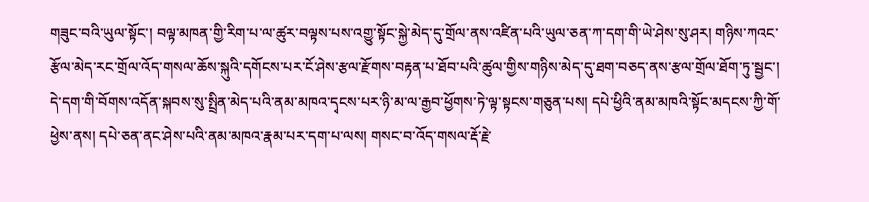གཟུང་བའི་ཡུལ་སྟོང་། བལྟ་མཁན་གྱི་རིག་པ་ལ་ཚུར་བལྟས་པས་འགྱུ་སྟོང་སྐྱེ་མེད་དུ་གྲོལ་ནས་འཛིན་པའི་ཡུལ་ཅན་ཀ་དག་གི་ཡེ་ཤེས་སུ་ཤར། གཉིས་ཀའང་རྩོལ་མེད་རང་གྲོལ་འོད་གསལ་ཆོས་སྐུའི་དགོངས་པར་ངོ་ཤེས་རྩལ་རྫོགས་བརྟན་པ་ཐོབ་པའི་ཚུལ་གྱིས་གཉིས་མེད་དུ་ཐག་བཅད་ནས་རྩལ་གྲོལ་ཐོག་ཏུ་སྦྱང་། དེ་དག་གི་བོགས་འདོན་སྐབས་སུ་སྤྲིན་མེད་པའི་ནམ་མཁའ་དྭངས་པར་ཉི་མ་ལ་རྒྱབ་ཕྱོགས་ཏེ་ལྟ་སྟངས་གཅུན་པས། དཔེ་ཕྱིའི་ནམ་མཁའི་སྟོང་མདངས་ཀྱི་གོ་ཕྱེས་ནས། དཔེ་ཅན་ནང་ཤེས་པའི་ནམ་མཁའ་རྣམ་པར་དག་པ་ལས། གསང་བ་འོད་གསལ་རྡོ་རྗེ་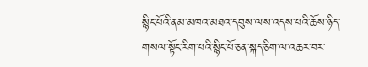སྙིང་པོའི་ནམ་མཁའ་མཐའ་དབུས་ལས་འདས་པའི་ཆོས་ཉིད་གསལ་སྟོང་རིག་པའི་སྙིང་པོ་ཅན་སྐད་ཅིག་ལ་འཆར་བར་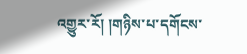འགྱུར་རོ། །གཉིས་པ་དགོངས་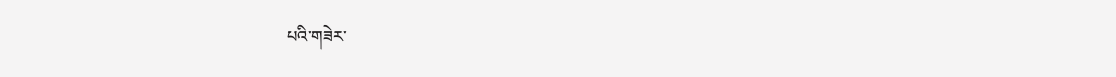པའི་གཟེར་